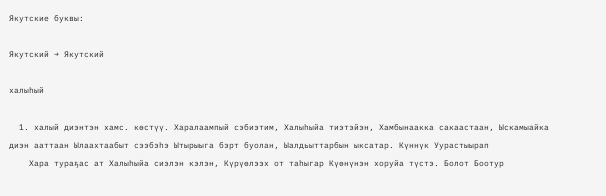Якутские буквы:

Якутский → Якутский

халыһый

  1. халый диэнтэн хамс. көстүү. Харалаампый сэбиэтим, Халыһыйа тиэтэйэн, Хамбынаакка сакаастаан, Ыскамыайка диэн ааттаан Ылаахтаабыт сээбэһэ Ытырыыга бэрт буолан, Ыалдьыттарбын ыксатар. Күннүк Уурастыырап
    Хара тураҕас ат Халыһыйа сиэлэн кэлэн, Күрүөлээх от таһыгар Күөнүнэн хоруйа түстэ. Болот Боотур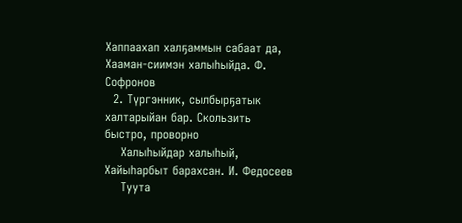Хаппаахап халҕаммын сабаат да, Хааман-сиимэн халыһыйда. Ф. Софронов
  2. Түргэнник, сылбырҕатык халтарыйан бар. Скользить быстро, проворно
    Халыһыйдар халыһый, Хайыһарбыт барахсан. И. Федосеев
    Туута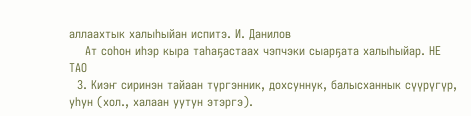аллаахтык халыһыйан испитэ. И. Данилов
    Ат соһон иһэр кыра таһаҕастаах чэпчэки сыарҕата халыһыйар. НЕ ТАО
  3. Киэҥ сиринэн тайаан түргэнник, дохсуннук, балысханнык сүүрүгүр, уһун (хол., халаан уутун этэргэ).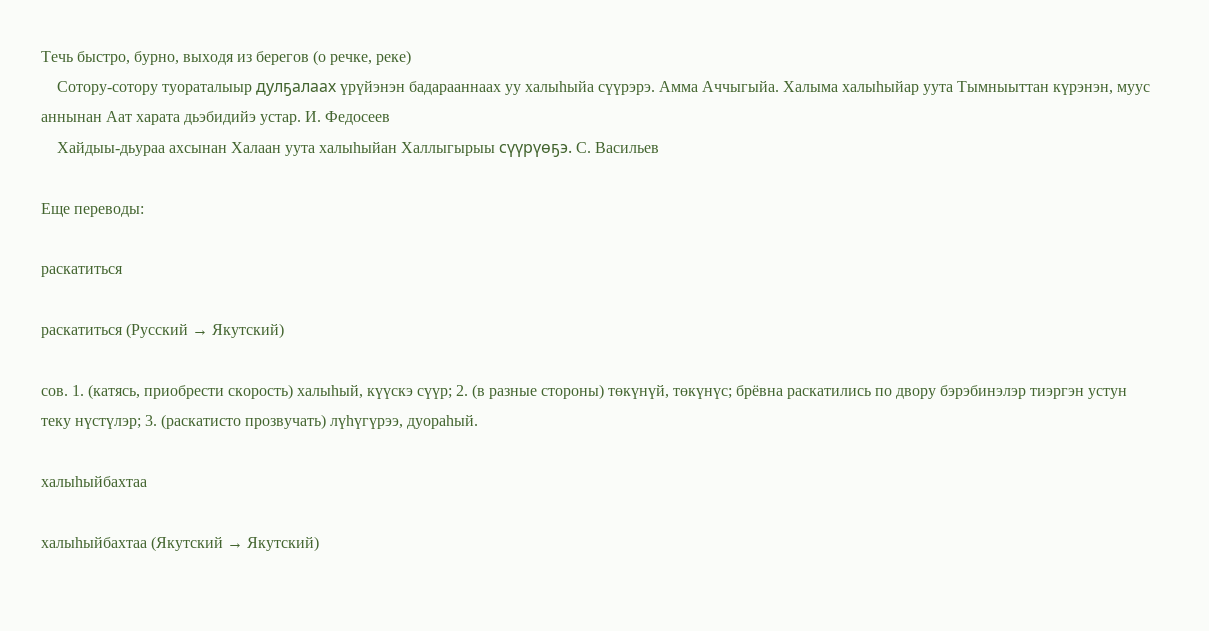Течь быстро, бурно, выходя из берегов (о речке, реке)
    Сотору-сотору туораталыыр дулҕалаах үрүйэнэн бадарааннаах уу халыһыйа сүүрэрэ. Амма Аччыгыйа. Халыма халыһыйар уута Тымныыттан күрэнэн, муус аннынан Аат харата дьэбидийэ устар. И. Федосеев
    Хайдыы-дьураа ахсынан Халаан уута халыһыйан Халлыгырыы сүүрүөҕэ. С. Васильев

Еще переводы:

раскатиться

раскатиться (Русский → Якутский)

сов. 1. (катясь, приобрести скорость) халыһый, күүскэ сүүр; 2. (в разные стороны) төкүнүй, төкүнүс; брёвна раскатились по двору бэрэбинэлэр тиэргэн устун теку нүстүлэр; 3. (раскатисто прозвучать) лүһүгүрээ, дуораһый.

халыһыйбахтаа

халыһыйбахтаа (Якутский → Якутский)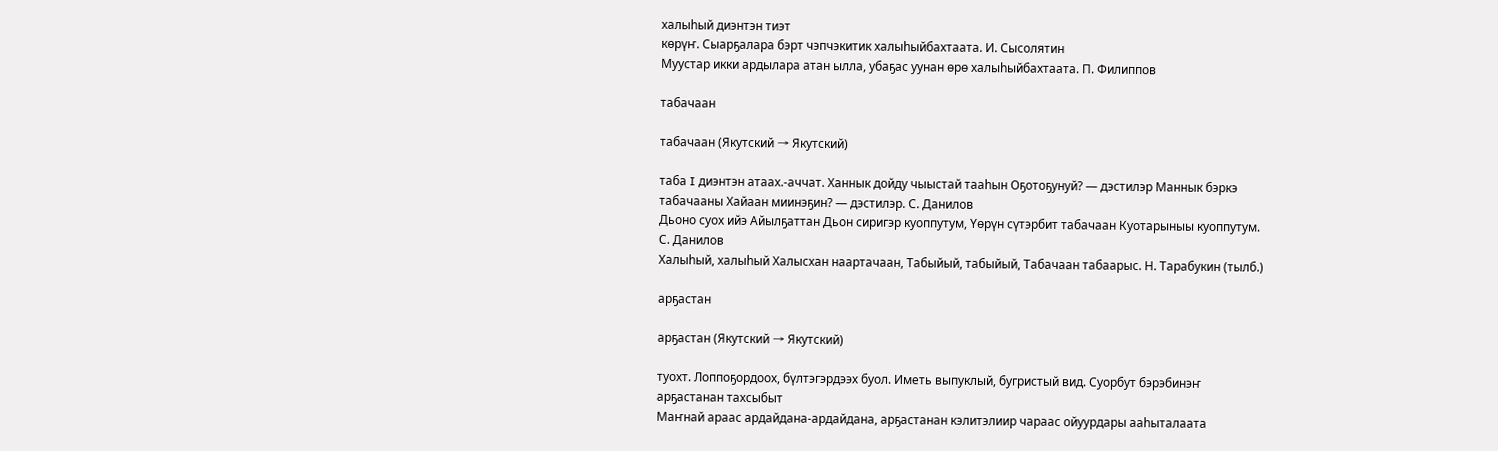халыһый диэнтэн тиэт
көрүҥ. Сыарҕалара бэрт чэпчэкитик халыһыйбахтаата. И. Сысолятин
Муустар икки ардылара атан ылла, убаҕас уунан өрө халыһыйбахтаата. П. Филиппов

табачаан

табачаан (Якутский → Якутский)

таба I диэнтэн атаах.-аччат. Ханнык дойду чыыстай тааһын Оҕотоҕунуй? — дэстилэр Маннык бэркэ табачааны Хайаан миинэҕин? — дэстилэр. С. Данилов
Дьоно суох ийэ Айылҕаттан Дьон сиригэр куоппутум, Үөрүн сүтэрбит табачаан Куотарыныы куоппутум. С. Данилов
Халыһый, халыһый Халысхан наартачаан, Табыйый, табыйый, Табачаан табаарыс. Н. Тарабукин (тылб.)

арҕастан

арҕастан (Якутский → Якутский)

туохт. Лоппоҕордоох, бүлтэгэрдээх буол. Иметь выпуклый, бугристый вид. Суорбут бэрэбинэҥ арҕастанан тахсыбыт
Маҥнай араас ардайдана-ардайдана, арҕастанан кэлитэлиир чараас ойуурдары ааһыталаата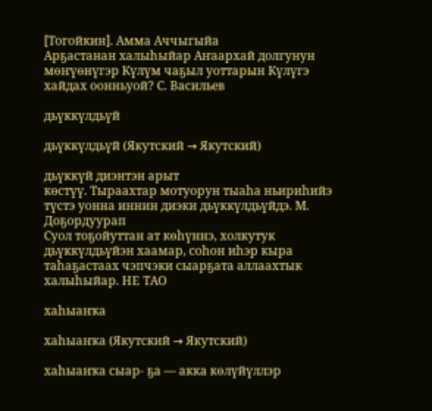[Тогойкин]. Амма Аччыгыйа
Арҕастанан халыһыйар Аҥаархай долгунун мөҥүөнүгэр Күлүм чаҕыл уоттарын Күлүгэ хайдах оонньуой? С. Васильев

дьүккүлдьүй

дьүккүлдьүй (Якутский → Якутский)

дьүккүй диэнтэн арыт
көстүү. Тыраахтар мотуорун тыаһа ньириһийэ түстэ уонна иннин диэки дьүккүлдьүйдэ. М. Доҕордуурап
Суол тоҕойуттан ат көһүннэ, холкутук дьүккүлдьүйэн хаамар, соһон иһэр кыра таһаҕастаах чэпчэки сыарҕата аллаахтык халыһыйар. НЕ ТАО

хаһыаҥка

хаһыаҥка (Якутский → Якутский)

хаһыаҥка сыар- ҕа — акка көлүйүллэр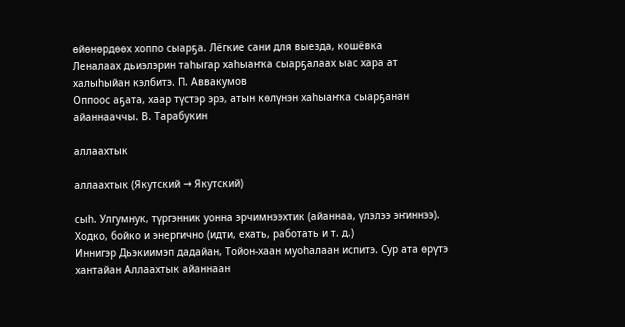өйөнөрдөөх хоппо сыарҕа. Лёгкие сани для выезда, кошёвка
Леналаах дьиэлэрин таһыгар хаһыаҥка сыарҕалаах ыас хара ат халыһыйан кэлбитэ. П. Аввакумов
Оппоос аҕата, хаар түстэр эрэ, атын көлүнэн хаһыаҥка сыарҕанан айаннааччы. В. Тарабукин

аллаахтык

аллаахтык (Якутский → Якутский)

сыһ. Улгумнук, түргэнник уонна эрчимнээхтик (айаннаа, үлэлээ эҥиннээ). Ходко, бойко и энергично (идти, ехать, работать и т. д.)
Иннигэр Дьэкиимэп дадайан, Тойон-хаан муоһалаан испитэ. Сур ата өрүтэ хантайан Аллаахтык айаннаан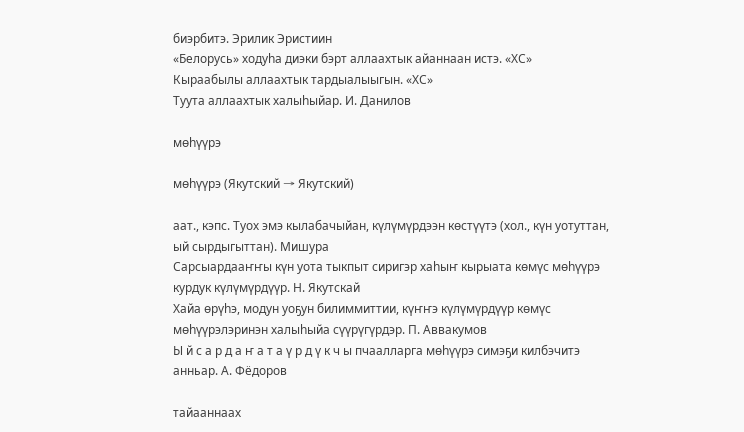биэрбитэ. Эрилик Эристиин
«Белорусь» ходуһа диэки бэрт аллаахтык айаннаан истэ. «ХС»
Кыраабылы аллаахтык тардыалыыгын. «ХС»
Туута аллаахтык халыһыйар. И. Данилов

мөһүүрэ

мөһүүрэ (Якутский → Якутский)

аат., кэпс. Туох эмэ кылабачыйан, күлүмүрдээн көстүүтэ (хол., күн уотуттан, ый сырдыгыттан). Мишура
Сарсыардааҥҥы күн уота тыкпыт сиригэр хаһыҥ кырыата көмүс мөһүүрэ курдук күлүмүрдүүр. Н. Якутскай
Хайа өрүһэ, модун уоҕун билиммиттии, күҥҥэ күлүмүрдүүр көмүс мөһүүрэлэринэн халыһыйа сүүрүгүрдэр. П. Аввакумов
Ы й с а р д а ҥ а т а ү р д ү к ч ы пчаалларга мөһүүрэ симэҕи килбэчитэ анньар. А. Фёдоров

тайааннаах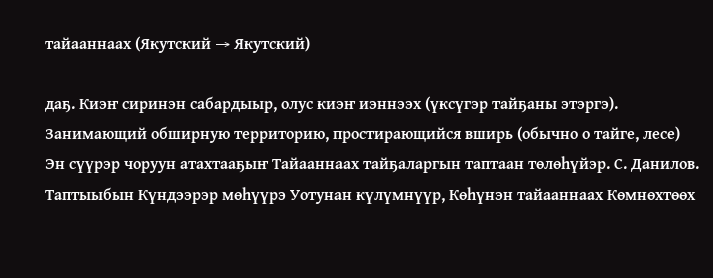тайааннаах (Якутский → Якутский)

даҕ. Киэҥ сиринэн сабардыыр, олус киэҥ иэннээх (үксүгэр тайҕаны этэргэ). Занимающий обширную территорию, простирающийся вширь (обычно о тайге, лесе)
Эн сүүрэр чоруун атахтааҕыҥ Тайааннаах тайҕаларгын таптаан төлөһүйэр. С. Данилов. Таптыыбын Күндээрэр мөһүүрэ Уотунан күлүмнүүр, Көһүнэн тайааннаах Көмнөхтөөх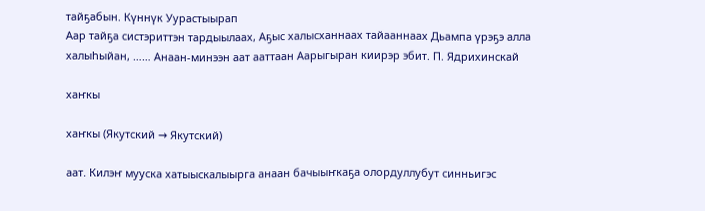тайҕабын. Күннүк Уурастыырап
Аар тайҕа систэриттэн тардыылаах, Аҕыс халысханнаах тайааннаах Дьампа үрэҕэ алла халыһыйан, …… Анаан-минээн аат ааттаан Аарыгыран киирэр эбит. П. Ядрихинскай

хаҥкы

хаҥкы (Якутский → Якутский)

аат. Килэҥ мууска хатыыскалыырга анаан бачыыҥкаҕа олордуллубут синньигэс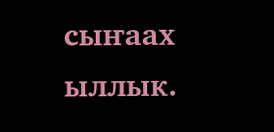сыҥаах ыллык.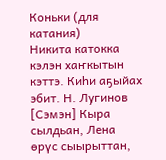Коньки (для катания)
Никита катокка кэлэн хаҥкытын кэттэ. Киһи аҕыйах эбит. Н. Лугинов
[Сэмэн] Кыра сылдьан, Лена өрүс сыырыттан,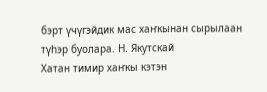бэрт үчүгэйдик мас хаҥкынан сырылаан түһэр буолара. Н. Якутскай
Хатан тимир хаҥкы кэтэн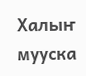Халыҥ мууска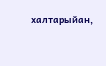халтарыйан,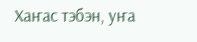Хаҥас тэбэн, уҥа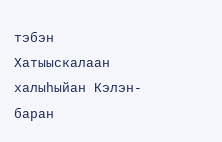тэбэн Хатыыскалаан халыһыйан Кэлэн-баран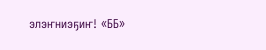элэҥниэҕиҥ! «ББ»